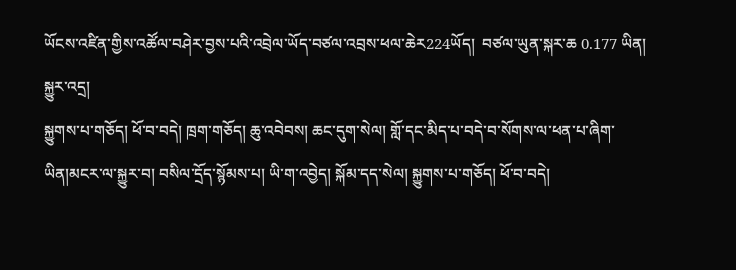ཡོངས་འཛིན་གྱིས་འཚོལ་བཤེར་བྱས་པའི་འབྲེལ་ཡོད་བཙལ་འབྲས་ཕལ་ཆེར224ཡོད།  བཙལ་ཡུན་སྐར་ཆ 0.177 ཡིན།
སྐྱུར་འདྲ།
སྐྱུགས་པ་གཅོད། ཕོ་བ་བདེ། ཁྲག་གཅོད། ཆུ་འབེབས། ཆང་དུག་སེལ། གློ་དང་མིད་པ་བདེ་བ་སོགས་ལ་ཕན་པ་ཞིག་ཡིན།མངར་ལ་སྐྱུར་བ། བསིལ་དྲོད་སྙོམས་པ། ཡི་ག་འབྱེད། སྐོམ་དད་སེལ། སྐྱུགས་པ་གཅོད། ཕོ་བ་བདེ།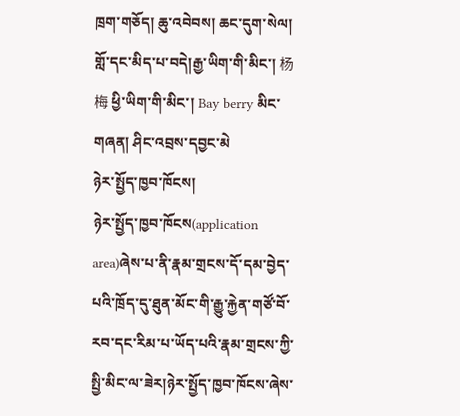ཁྲག་གཅོད། ཆུ་འབེབས། ཆང་དུག་སེལ། གློ་དང་མིད་པ་བདེ།རྒྱ་ཡིག་གི་མིང་། 杨梅 ཕྱི་ཡིག་གི་མིང་། Bay berry མིང་གཞན། ཤིང་འབྲས་དབྱང་མེ
ཉེར་སྤྱོད་ཁྱབ་ཁོངས།
ཉེར་སྤྱོད་ཁྱབ་ཁོངས(application area)ཞེས་པ་ནི་རྣམ་གྲངས་དོ་དམ་བྱེད་པའི་ཁྲོད་དུ་ཐུན་མོང་གི་རྒྱུ་རྐྱེན་གཙོ་བོ་རབ་དང་རིམ་པ་ཡོད་པའི་རྣམ་གྲངས་ཀྱི་སྤྱི་མིང་ལ་ཟེར།ཉེར་སྤྱོད་ཁྱབ་ཁོངས་ཞེས་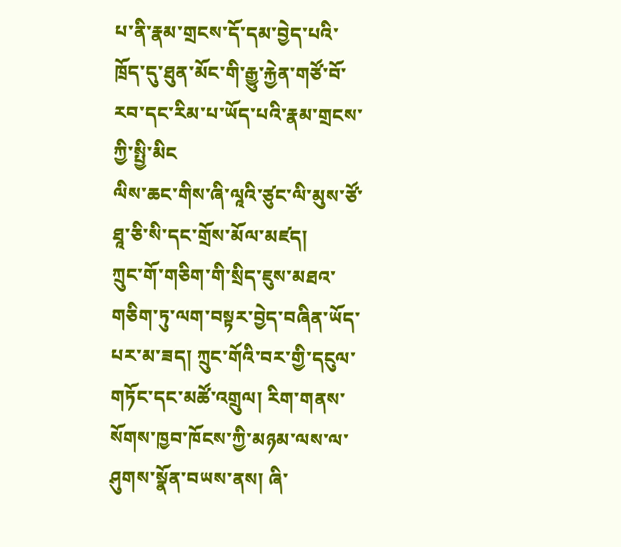པ་ནི་རྣམ་གྲངས་དོ་དམ་བྱེད་པའི་ཁྲོད་དུ་ཐུན་མོང་གི་རྒྱུ་རྐྱེན་གཙོ་བོ་རབ་དང་རིམ་པ་ཡོད་པའི་རྣམ་གྲངས་ཀྱི་སྤྱི་མིང
ལིས་ཆང་གིས་ཞི་ལཱའི་ཙུང་ལི་མུས་ཙོ་ཐཱ་ཅི་སི་དང་གྲོས་མོལ་མཛད།
ཀྲུང་གོ་གཅིག་གི་སྲིད་ཇུས་མཐའ་གཅིག་ཏུ་ལག་བསྟར་བྱེད་བཞིན་ཡོད་པར་མ་ཟད། ཀྲུང་གོའི་བར་གྱི་དངུལ་གཏོང་དང་མཚོ་འགྲུལ། རིག་གནས་སོགས་ཁྱབ་ཁོངས་ཀྱི་མཉམ་ལས་ལ་ཤུགས་སྣོན་བཡས་ནས། ཞི་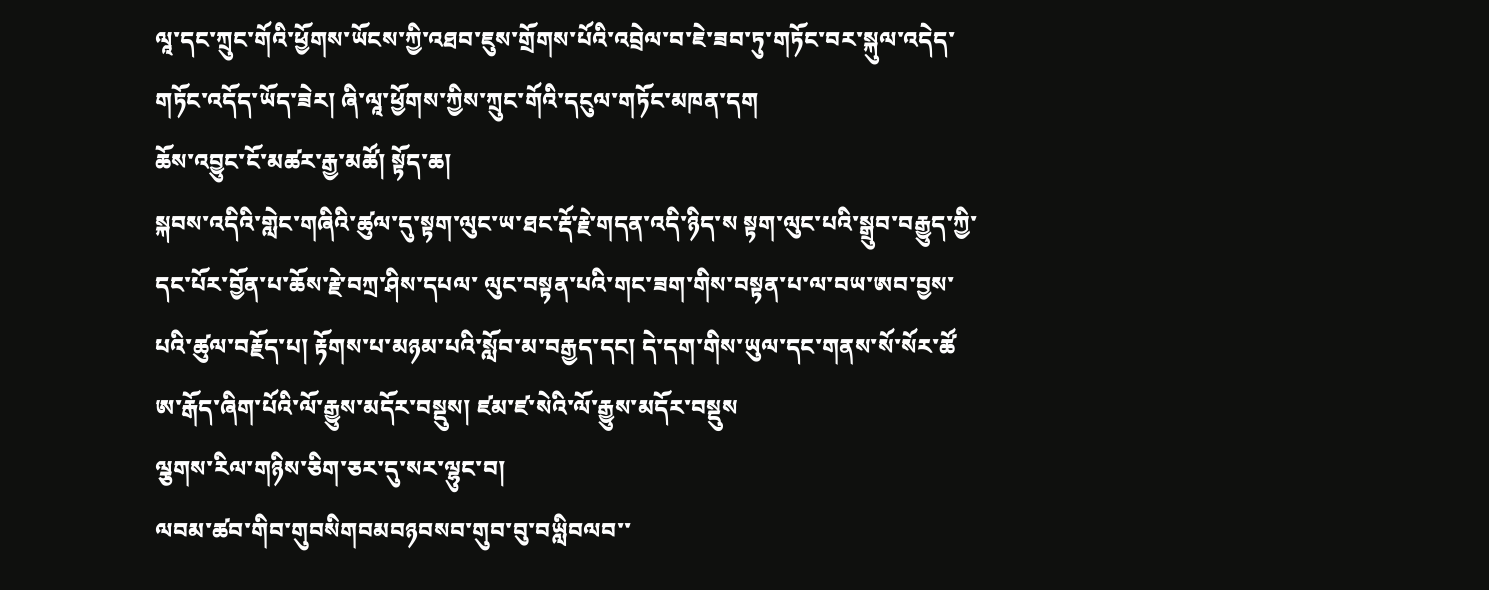ལཱ་དང་ཀྲུང་གོའི་ཕྱོགས་ཡོངས་ཀྱི་འཐབ་ཇུས་གྲོགས་པོའི་འབྲེལ་བ་ཇེ་ཟབ་ཏུ་གཏོང་བར་སྐུལ་འདེད་གཏོང་འདོད་ཡོད་ཟེར། ཞི་ལཱ་ཕྱོགས་ཀྱིས་ཀྲུང་གོའི་དངུལ་གཏོང་མཁན་དག
ཆོས་འབྱུང་ངོ་མཚར་རྒྱ་མཚོ། སྟོད་ཆ།
སྐབས་འདིའི་གླེང་གཞིའི་ཚུལ་དུ་སྟག་ལུང་ཡ་ཐང་རྡོ་རྗེ་གདན་འདི་ཉིད་ས སྟག་ལུང་པའི་སྒྲུབ་བརྒྱུད་ཀྱི་དང་པོར་བྱོན་པ་ཆོས་རྗེ་བཀྲ་ཤིས་དཔལ་ ལུང་བསྟན་པའི་གང་ཟག་གིས་བསྟན་པ་ལ་བཡ་ཨབ་བྱས་པའི་ཚུལ་བརྗོད་པ། རྟོགས་པ་མཉམ་པའི་སློབ་མ་བརྒྱད་དང། དེ་དག་གིས་ཡུལ་དང་གནས་སོ་སོར་ཚོ ཨ་རྒོད་ཞིག་པོའི་ལོ་རྒྱུས་མདོར་བསྡུས། ཛམ་ཛ་སེའི་ལོ་རྒྱུས་མདོར་བསྡུས
ལྕགས་རིལ་གཉིས་ཅིག་ཅར་དུ་སར་ལྷུང་བ།
ལབམ་ཚབ་གིབ་གུབསིགབམབཉབསབ་གུབ་བུ་བཡླིབལབ་་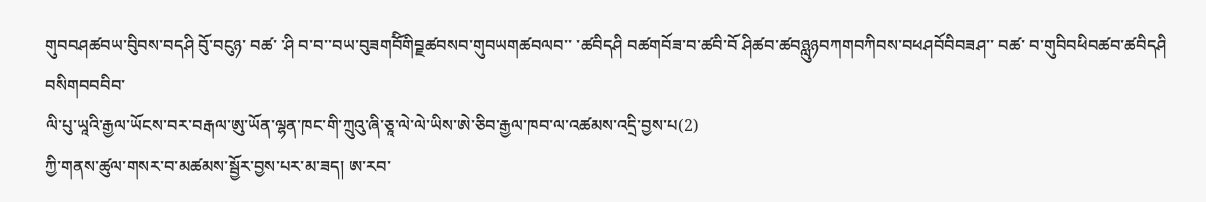གུབབཤཚབཡ་བིུབས་བདཤི བོུ་བངུཉ་ བཚ་ ་ཤི བ་བ་་བཡ་བུཟགབོིགིབྗཚབསབ་གུབཡགཚབལབ་་ ་ཚབིདཤི བཚགབོཟ་བ་ཚབི་བོ ཤིཚབ་ཚབཉླུཉབཀགབཀིབས་བཕཤབོབིབཟཤ་་ བཚ་ བ་གུབིབཕིབཚབ་ཚབིདཤི བསིགབབབིབ་
ལི་པུ་ཡཱའི་རྒྱལ་ཡོངས་བར་བརྒལ་ཨུ་ཡོན་ལྷན་ཁང་གི་ཀྲུའུ་ཞི་ཅཱ་ལེ་ལེ་ཡིས་ཨེ་ཅིབ་རྒྱལ་ཁབ་ལ་འཚམས་འདྲི་བྱས་པ(2)
ཀྱི་གནས་ཚུལ་གསར་བ་མཚམས་སྦྱོར་བྱས་པར་མ་ཟད། ཨ་རབ་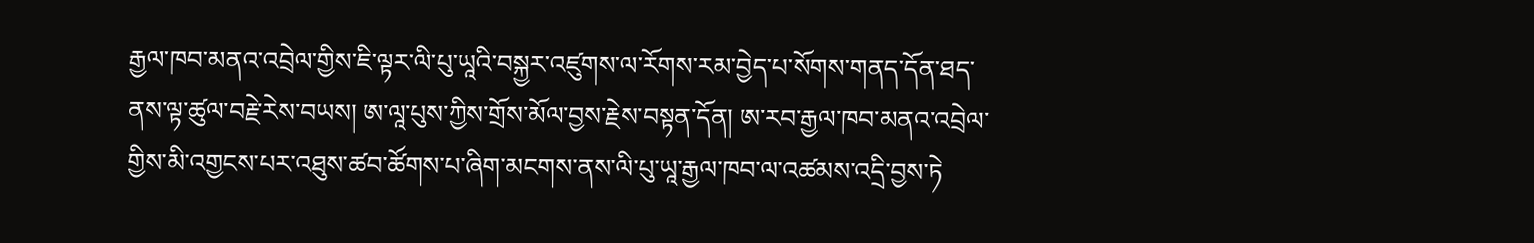རྒྱལ་ཁབ་མནའ་འབྲེལ་གྱིས་ཇི་ལྟར་ལི་པུ་ཡཱའི་བསྐྱར་འཛུགས་ལ་རོགས་རམ་བྱེད་པ་སོགས་གནད་དོན་ཐད་ནས་ལྟ་ཚུལ་བརྗེ་རེས་བཡས། ཨ་ལཱ་པུས་ཀྱིས་གྲོས་མོལ་བྱས་རྗེས་བསྟན་དོན། ཨ་རབ་རྒྱལ་ཁབ་མནའ་འབྲེལ་གྱིས་མི་འགྱངས་པར་འཐུས་ཚབ་ཚོགས་པ་ཞིག་མངགས་ནས་ལི་པུ་ཡཱ་རྒྱལ་ཁབ་ལ་འཚམས་འདྲི་བྱས་ཏེ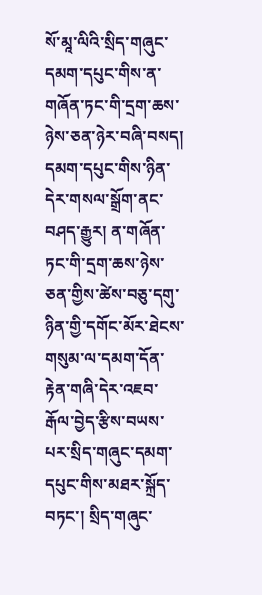སོ་མཱ་ལིའི་སྲིད་གཞུང་དམག་དཔུང་གིས་ན་གཞོན་ཏང་གི་དྲག་ཆས་ཉེས་ཅན་ཉེར་བཞི་བསད།
དམག་དཔུང་གིས་ཉིན་དེར་གསལ་སྒྲོག་ནང་བཤད་རྒྱུར། ན་གཞོན་ཏང་གི་དྲག་ཆས་ཉེས་ཅན་གྱིས་ཚེས་བཅུ་དགུ་ཉིན་གྱི་དགོང་མོར་ཐེངས་གསུམ་ལ་དམག་དོན་རྟེན་གཞི་དེར་འཇབ་རྒོལ་བྱེད་རྩིས་བཡས་པར་སྲིད་གཞུང་དམག་དཔུང་གིས་མཐར་སྐྲོད་བཏང་། སྲིད་གཞུང་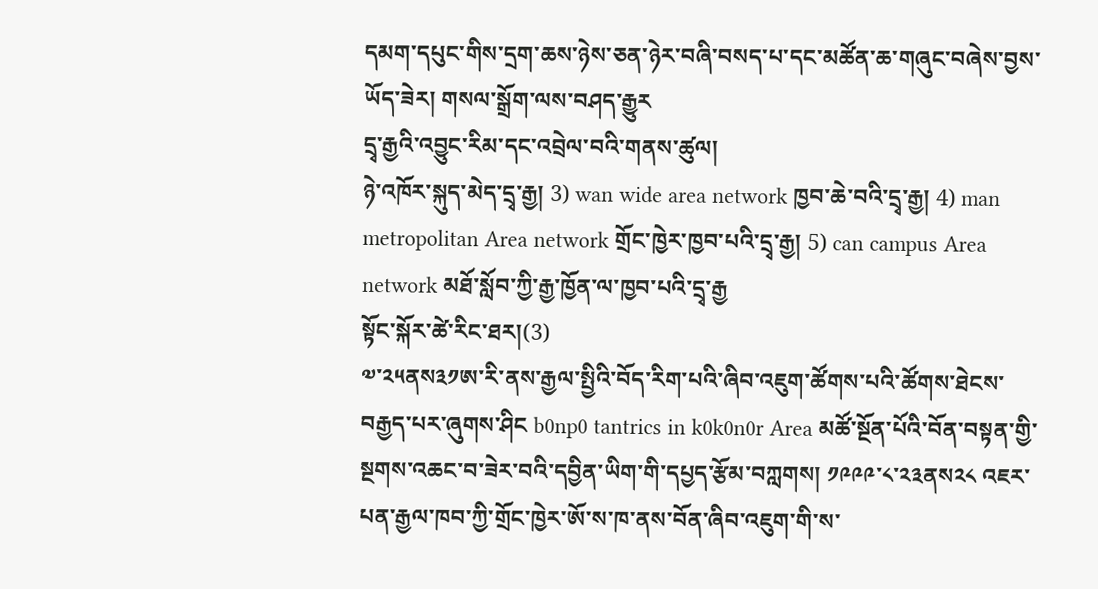དམག་དཔུང་གིས་དྲག་ཆས་ཉེས་ཅན་ཉེར་བཞི་བསད་པ་དང་མཚོན་ཆ་གཞུང་བཞེས་བྱས་ཡོད་ཟེར། གསལ་སྒྲོག་ལས་བཤད་རྒྱུར
དྲྭ་རྒྱའི་འབྱུང་རིམ་དང་འབྲེལ་བའི་གནས་ཚུལ།
ཉེ་འཁོར་སྐུད་མེད་དྲྭ་རྒྱ། 3) wan wide area network ཁྱབ་ཆེ་བའི་དྲྭ་རྒྱ། 4) man metropolitan Area network གྲོང་ཁྱེར་ཁྱབ་པའི་དྲྭ་རྒྱ། 5) can campus Area network མཐོ་སློབ་ཀྱི་རྒྱ་ཁྱོན་ལ་ཁྱབ་པའི་དྲྭ་རྒྱ
སྟོང་སྐོར་ཚེ་རིང་ཐར།(3)
༧་༢༥ནས༣༡ཨ་རི་ནས་རྒྱལ་སྤྱིའི་བོད་རིག་པའི་ཞིབ་འཇུག་ཚོགས་པའི་ཚོགས་ཐེངས་བརྒྱད་པར་ཞུགས་ཤིང b0np0 tantrics in k0k0n0r Area མཚོ་སྔོན་པོའི་བོན་བསྟན་གྱི་སྔགས་འཆང་བ་ཟེར་བའི་དབྱིན་ཡིག་གི་དཔྱད་རྩོམ་བཀླགས། ༡༩༩༩་༨་༢༣ནས༢༨ འཇར་པན་རྒྱལ་ཁབ་ཀྱི་གྲོང་ཁྱེར་ཨོ་ས་ཁ་ནས་བོན་ཞིབ་འཇུག་གི་ས་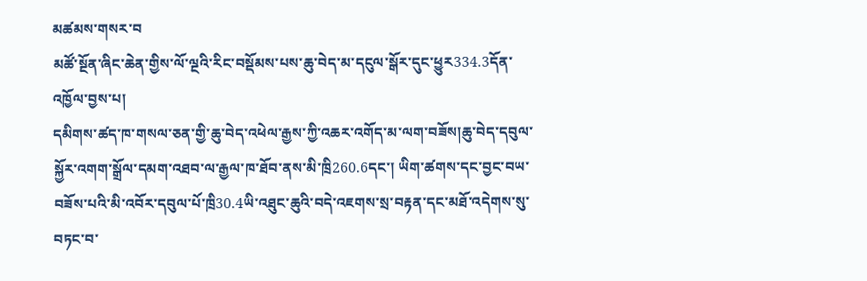མཚམས་གསར་བ
མཚོ་སྔོན་ཞིང་ཆེན་གྱིས་ལོ་ལྔའི་རིང་བསྡོམས་པས་ཆུ་བེད་མ་དངུལ་སྒོར་དུང་ཕྱུར334.3དོན་འཁྱོལ་བྱས་པ།
དམིགས་ཚད་ཁ་གསལ་ཅན་གྱི་ཆུ་བེད་འཕེལ་རྒྱས་ཀྱི་འཆར་འགོད་མ་ལག་བཟོས།ཆུ་བེད་དབུལ་སྐྱོར་འགག་སྒྲོལ་དམག་འཐབ་ལ་རྒྱལ་ཁ་ཐོབ་ནས་མི་ཁྲི260.6དང་། ཡིག་ཚགས་དང་བྱང་བཡ་བཟོས་པའི་མི་འབོར་དབུལ་པོ་ཁྲི30.4ཡི་འཐུང་ཆུའི་བདེ་འཇགས་སྲ་བརྟན་དང་མཐོ་འདེགས་སུ་བཏང་བ་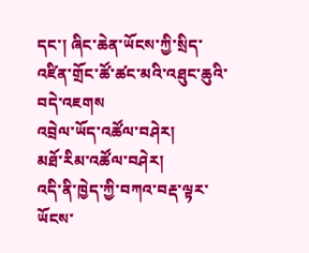དང་། ཞིང་ཆེན་ཡོངས་ཀྱི་སྲིད་འཛིན་གྲོང་ཚོ་ཚང་མའི་འཐུང་ཆུའི་བདེ་འཇགས
འབྲེལ་ཡོད་འཚོལ་བཤེར།
མཐོ་རིམ་འཚོལ་བཤེར།
འདི་ནི་ཁྱེད་ཀྱི་བཀའ་བརྡ་ལྟར་ཡོངས་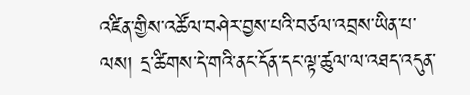འཛིན་གྱིས་འཚོལ་བཤེར་བྱས་པའི་བཙལ་འབྲས་ཡིན་པ་ལས། དྲ་ཚིགས་དེ་གའི་ནང་དོན་དང་ལྟ་ཚུལ་ལ་འཐད་འདུན་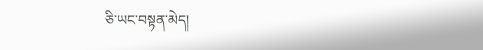ཅི་ཡང་བསྟན་མེད།